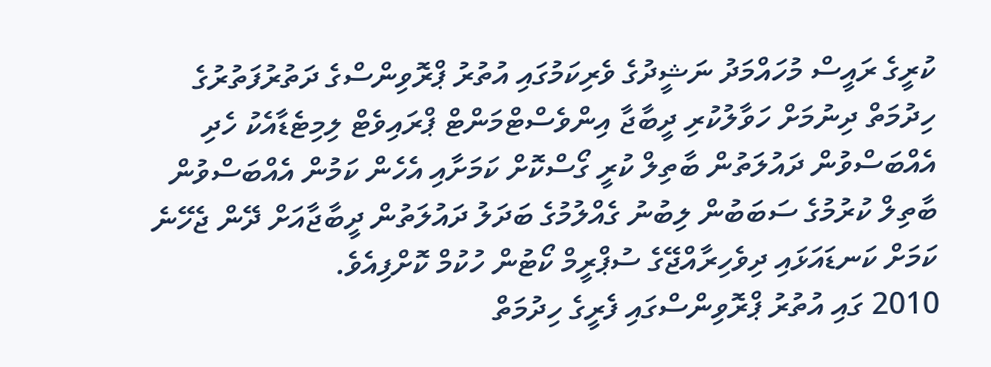ކުރީގެ ރައީސް މުހައްމަދު ނަޝީދުގެ ވެރިކަމުގައި އުތުރު ޕްރޮވިންސްގެ ދަތުރުފަތުރުގެ ހިދުމަތް ދިނުމަށް ހަވާލުކުރި ދީބާޖާ އިންވެސްޓްމަންޓް ޕްރައިވެޓް ލިމިޓެޑާއެކު ހެދި އެއްބަސްވުން ދައުލަތުން ބާތިލް ކުރީ ގޯސްކޮށް ކަމަށާއި އެހެން ކަމުން އެއްބަސްވުން ބާތިލް ކުރުމުގެ ސަބަބުން ލިބުނު ގެއްލުމުގެ ބަދަލު ދައުލަތުން ދީބާޖާއަށް ދޭން ޖެހޭނެ ކަމަށް ކަނޑައަޅައި ދިވެހިރާއްޖޭގެ ސުޕްރީމް ކޯޓުން ހުކުމް ކޮށްފިއެވެ.
2010 ގައި އުތުރު ޕްރޮވިންސްގައި ފެރީގެ ހިދުމަތް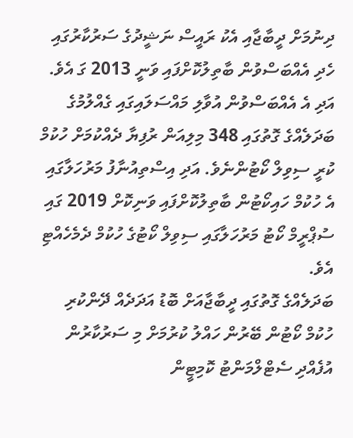ދިނުމަށް ދީބާޖާއި އެކު ރައީސް ނަޝީދުގެ ސަރުކާރުގައި ހެދި އެއްބަސްވުން ބާތިލުކޮށްފައި ވަނީ 2013 ގަ އެވެ. އަދި އެ އެއްބަސްވުން އުވާލި މައްސަލައިގައި ގެއްލުމުގެ ބަދަލެއްގެ ގޮތުގައި 348 މިލިއަން ރުފިޔާ ދެއްކުމަށް ހުކުމް ކުރީ ސިވިލް ކޯޓުންނެވެ. އަދި އިސްތިއުނާފު މަރުހަލާގައި އެ ހުކުމް ހައިކޯޓުން ބާތިލުކޮށްފައި ވަނިކޮށް 2019 ގައި ސުޕްރީމް ކޯޓު މަރުހަލާގައި ސިވިލް ކޯޓުގެ ހުކުމް ދެމެހެއްޓި އެވެ.
ބަދަލެއްގެ ގޮތުގައި ދީބާޖާއަށް ބޮޑު އަދަދެއް ދޭންކުރި ހުކުމް ކޯޓުން ބޭރުން ހައްލު ކުރުމަށް މި ސަރުކާރުން އުފެއްދި ސެޓްލްމަންޓު ކޮމިޓީން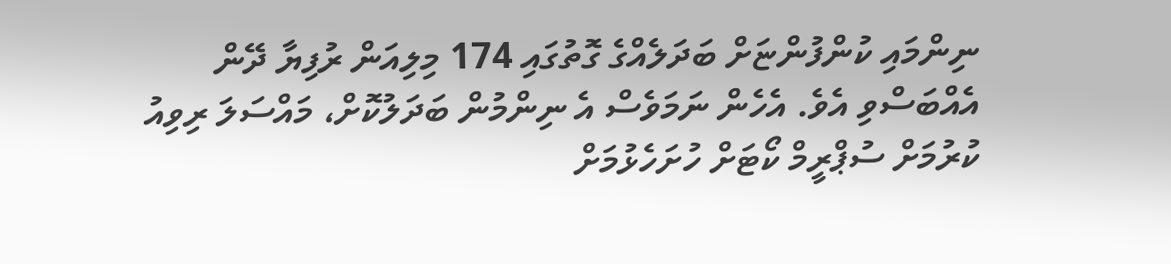ނިންމައި ކުންފުންޏަށް ބަދަލެއްގެ ގޮތުގައި 174 މިލިއަން ރުފިޔާ ދޭން އެއްބަސްވި އެވެ. އެހެން ނަމަވެސް އެ ނިންމުން ބަދަލުކޮށް، މައްސަލަ ރިވިއު ކުރުމަށް ސުޕްރީމް ކޯޓަށް ހުށަހެޅުމަށް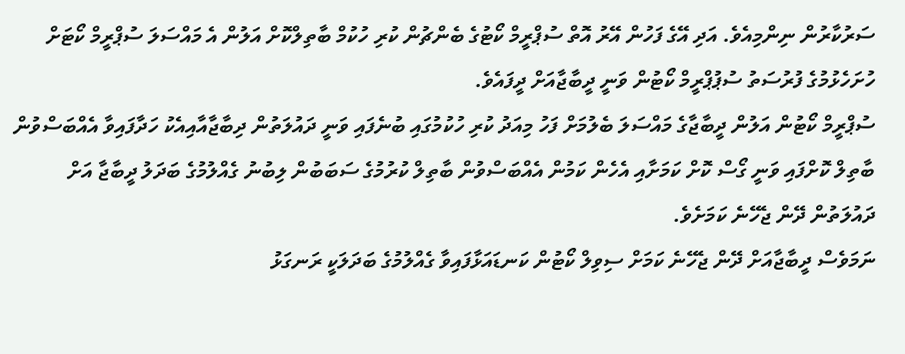ސަރުކާރުން ނިންމިއެވެ. އަދި އޭގެ ފަހުން އޭރު އޮތް ސުޕްރީމް ކޯޓުގެ ބެންޗުން ކުރި ހުކުމް ބާތިލްކޮށް އަލުން އެ މައްސަލަ ސުޕްރީމް ކޯޓަށް ހުށަހެޅުމުގެ ފުރުސަތު ސުޕުޕްރީމް ކޯޓުން ވަނީ ދީބާޖާއަށް ދީފައެވެ.
ސުޕްރީމް ކޯޓުން އަލުން ދީބާޖާގެ މައްސަލަ ބެލުމަށް ފަހު މިއަދު ކުރި ހުކުމުގައި ބުނެފައި ވަނީ ދައުލަތުން ދިބާޖާއާއިއެކު ހަދާފައިވާ އެއްބަސްވުން ބާތިލް ކޮށްފައި ވަނީ ގޯސް ކޮށް ކަމަށާއި އެހެން ކަމުން އެއްބަސްވުން ބާތިލް ކުރުމުގެ ސަބަބުން ލިބުނު ގެއްލުމުގެ ބަދަލު ދީބާޖާ އަށް ދައުލަތުން ދޭން ޖެހޭނެ ކަމަށެވެ.
ނަމަވެސް ދީބާޖާއަށް ދޭން ޖެހޭނެ ކަމަށް ސިވިލް ކޯޓުން ކަނޑައަޅާފައިވާ ގެއްލުމުގެ ބަދަލަކީ ރަނގަޅު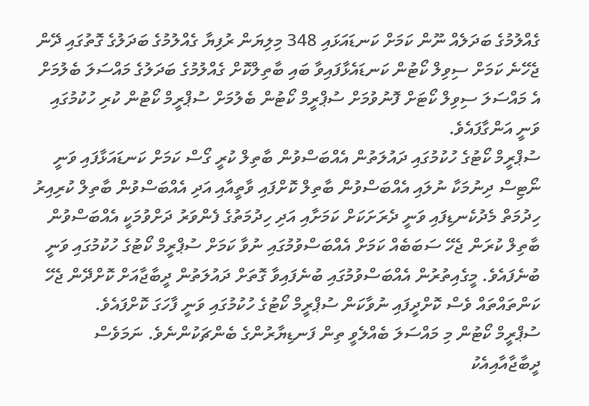ގެއްލުމުގެ ބަދަލެއް ނޫން ކަމަށް ކަނޑައަޅައި 348 މިލިޔަން ރުފިޔާ ގެއްލުމުގެ ބަދަލުގެ ގޮތުގައި ދޭން ޖެހޭނެ ކަމަށް ސިވިލް ކޯޓުން ކަނޑައެޅާފައިވާ ބައި ބާތިލްކޮށް ގެއްލުމުގެ ބަދަލުގެ މައްސަލަ ބެލުމަށް އެ މައްސަލަ ސިވިލް ކޯޓަށް ފޮނުވުމަށް ސުޕްރީމް ކޯޓުން ބެލުމަށް ސުޕްރީމް ކޯޓުން ކުރި ހުކުމުގައި ވަނީ އަންގާފައެވެ.
ސުޕްރީމް ކޯޓުގެ ހުކުމުގައި ދައުލަތުން އެއްބަސްވުން ބާތިލް ކުރީ ގޯސް ކަމަށް ކަނޑައަޅާފައި ވަނީ ނޯޓިސް ދިނުމަކާ ނުލައި އެއްބަސްވުން ބާތިލް ކޮށްފައި ވާތީއާއި އަދި އެއްބަސްވުން ބާތިލް ކުރިއިރު ހިދުމަތް މެދުކެނޑިފައި ވަނީ ދެރަށަކަށް ކަމަށާއި އަދި ހިދުމަތުގެ ފެންވަރު ދަށްވުމަކީ އެއްބަސްވުން ބާތިލް ކުރަން ޖެހޭ ސަބަބެއް ކަމަށް އެއްބަސްވުމުގައި ނުވާ ކަމަށް ސުޕްރީމް ކޯޓުގެ ހުކުމުގައި ވަނީ ބުނެފައެވެ. މީގެއިތުރުން އެއްބަސްވުމުގައި ބުނެފައިވާ ގޮތަށް ދައުލަތުން ދީބާޖާއަށް ކޮށްދޭން ޖެހޭ ކަންތައްތައް ވެސް ކޮށްދީފައި ނުވާކަން ސުޕްރީމް ކޯޓުގެ ހުކުމުގައި ވަނީ ފާހަގަ ކޮށްފައެވެ.
ސުޕްރީމް ކޯޓުން މި މައްސަލަ ބެއްލެވީ ތިން ފަނޑިޔާރުންގެ ބެންޗަކުންނެވެ. ނަމަވެސް ދީބާޖާއާއިއެކު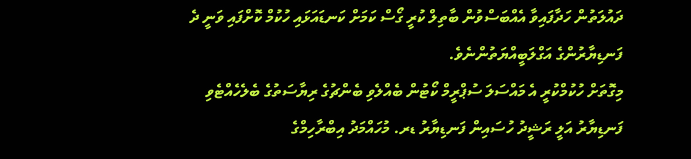ދައުލަތުން ހަދާފައިވާ އެއްބަސްވުން ބާތިލް ކުރީ ގޯސް ކަމަށް ކަނޑައަޅައި ހުކުމް ކޮށްފައި ވަނީ ދެ ފަނޑިޔާރުންގެ އަގްލަބީއްޔަތުންނެވެ.
މިގޮތަށް ހުކުމްކުރީ އެ މައްސަލަ ސުޕްރީމް ކޯޓުން ބެއްލެވި ބެންޗުގެ ރިޔާސަތުގެ ބެލެހެއްޓެވި ފަނޑިޔާރު އަލީ ރަޝީދު ހުސައިން ފަނޑިޔާރު ޑރ. މުހައްމަދު އިބްރާހިމްގެ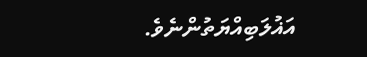އަޣުލަބިއްޔަތުންނެވެ.